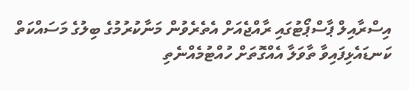އިސްރާއިލް ޕާސްޕޯޓުގައި ރާއްޖެއަށް އެތެރެވުން މަނާކުރުމުގެ ބިލުގެ މަސައްކަތް ކަނޑައެޅިފައިވާ ތާވަލާ އެއްގޮތަށް ހުއްޓުމެއްނެތި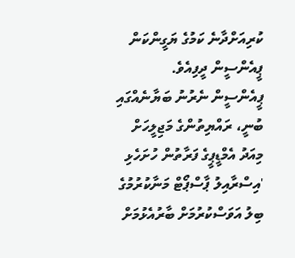ކުރިއަށްދާނެ ކަމުގެ ޔަގީންކަން ޕީއެންސީން ދީފިއެވެ.
ޕީއެންސީން ނެރުނު ބަޔާނެއްގައި ބުނީ، ރައްޔިތުންގެ މަޖިލީހަށް މިއަދު އެމްޑީޕީގެ ފަރާތުން ހުށަހެޅި 'އިސްރާއިލު ޕާސްޕޯޓް މަނާކުރުމުގެ ބިލު އަވަސްކުރުމަށް ބާރުއެޅުމަށް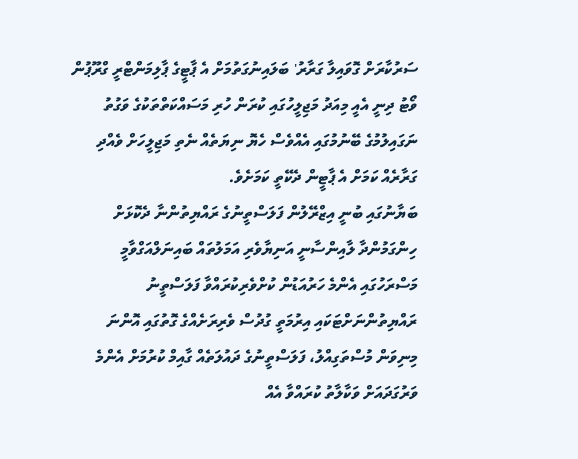ސަރުކާރަށް ގޮވައިލާ ގަރާރު' ބަލައިނުގަތުމަށް އެ ޕާޓީގެ ޕާލިމަންޓްރީ ގްރޫޕުން ވޯޓު ދިނީ އެއީ މިއަދު މަޖިލީހުގައި ކުރަން ހުރި މަސައްކަތްތަކުގެ ވަގުތު ނަގައިލުމުގެ ބޭނުމުގައި އެއްވެސް ހެޔޮ ނިޔަތެއް ނެތި މަޖިލީހަށް ވެއްދި ގަރާރެއް ކަމަށް އެ ޕާޓީން ދެކޭތީ ކަމަށެވެ.
ބަޔާނުގައި ބުނީ އިޒްރޭލުން ފަލަސްތީނުގެ ރައްޔިތުންނާ ދެކޮޅަށް ހިންގަމުންދާ ލާއިންސާނީ އަނިޔާވެރި އަމަލުތައް ބައިނަލްއަގްވާމީ މަސްރަހުގައި އެންމެ ހަރުއަޑުން ކުށްވެރިކުރައްވާ ފަލަސްތީނު ރައްޔިތުންނަށްޓަކައި އިރުމަތީ ގުދުސް ވެރިރަށެއްގެ ގޮތުގައި އޮންނަ މިނިވަން މުސްތަގިއްލު، ފަލަސްތީނުގެ ދައުލަތެއް ގާއިމް ކުރުމަށް އެންމެ ވަރުގަދައަށް ވަކާލާތު ކުރައްވާ އެއް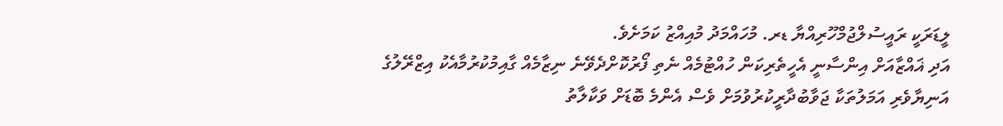ލީޑަރަކީ ރައީސުލްޖުމްހޫރިއްޔާ ޑރ. މުހައްމަދު މުއިއްޒު ކަމަށެވެ.
އަދި ޣައްޒާއަށް އިންސާނީ އެހީތެރިކަން ހުއްޓުމެއް ނެތި ފޯރުކޮށްދެވޭނެ ނިޒާމެއް ގާއިމުކުރުމާއެކު އިޒްރޭލުގެ އަނިޔާވެރި އަމަލުތަކާ ޖަވާބުދާރީކުރުވުމަށް ވެސް އެންމެ ބޮޑަށް ވަކާލާތު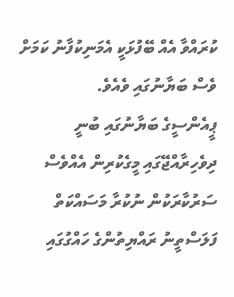ކުރައްވާ އެއް ބޭފުޅަކީ އެމަނިކުފާނު ކަމަށް ވެސް ބަޔާނުގައި ވެއެވެ.
ޕީއެންސީގެ ބަޔާނުގައި ބުނީ ދިވެހިރާއްޖޭގައި މީގެކުރިން އެއްވެސް ސަރުކާރަކުން ނުކުރާ މަސައްކަތް ފަލަސްތީނު ރައްޔިތުންގެ ހައްގުގައި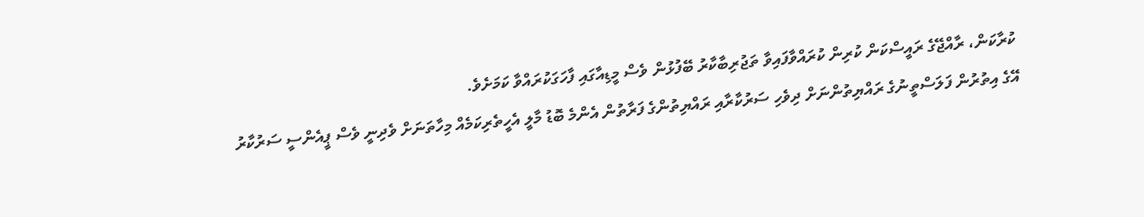ކުރާކަން، ރާއްޖޭގެ ރައީސްކަން ކުރިން ކުރައްވާފައިވާ ތަޖުރިބާކާރު ބޭފުޅުން ވެސް މީޑިއާގައި ފާހަގަކުރައްވާ ކަމަށެވެ.
އޭގެ އިތުރުން ފަލަސްތީނުގެ ރައްޔިތުންނަށް ދިވެހި ސަރުކާރާއި ރައްޔިތުންގެ ފަރާތުން އެންމެ ބޮޑު މާލީ އެހީތެރިކަމެއް މިހާތަނަށް ވެދިނީ ވެސް ޕީއެންސީ ސަރުކާރު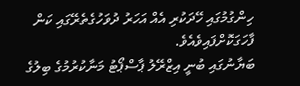ހިންގުމުގައި ހޭދަކުރި އެއް އަހަރު ދުވަހުގެތެރޭގައި ކަން ފާހަގަކޮށްފައިވެއެވެ.
ބަޔާނުގައި ބުނީ އިޒްރޭލު ޕާސްޕޯޓު މަނާކުރުމުގެ ބިލުގެ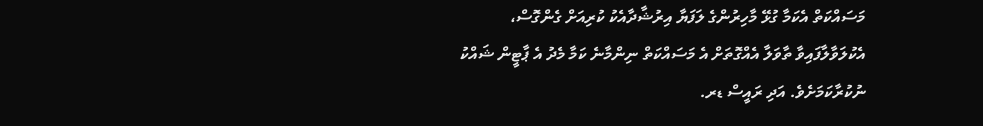މަސައްކަތް އެކަމާ ގުޅޭ މާހިރުންގެ ލަފަޔާ އިރުޝާދާއެކު ކުރިއަށް ގެންގޮސް، އެކުލަވާލާފައިވާ ތާވަލާ އެއްގޮތަށް އެ މަސައްކަތް ނިންމާނެ ކަމާ މެދު އެ ޕާޓީން ޝައްކު ނުކުރާކަމަށެވެ. އަދި ރައީސް ޑރ.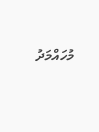މުހައްމަދު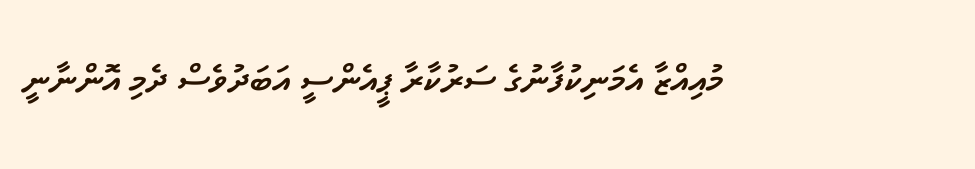މުއިއްޒާ އެމަނިކުފާނުގެ ސަރުކާރާ ޕީއެންސީ އަބަދުވެސް ދެމި އޮންނާނީ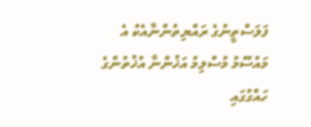ފަލަސްތީނުގެ ރައްޔިތުންނާއެކު އެ މައުސޫމު މުސްލިމު އަޚުންނާ އުޚުތުންގެ ހައްގުގައި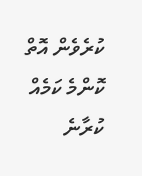ކުރެވެން އޮތް ކޮންމެ ކަމެއް ކުރާނެ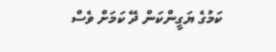ކަމުގެ ޔަގީންކަން ދޭ ކަމަށް ވެސް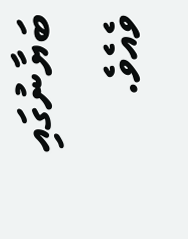ބަޔާނުގައި ވެއެވެ.